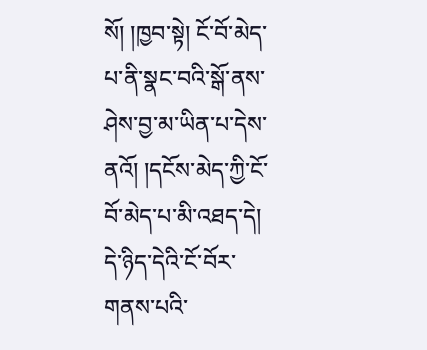སོ། །ཁྱབ་སྟེ། ངོ་བོ་མེད་པ་ནི་སྣང་བའི་སྒོ་ནས་ཤེས་བྱ་མ་ཡིན་པ་དེས་ནའོ། །དངོས་མེད་ཀྱི་ངོ་བོ་མེད་པ་མི་འཐད་དེ། དེ་ཉིད་དེའི་ངོ་བོར་གནས་པའི་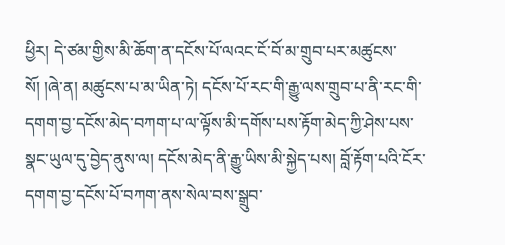ཕྱིར། དེ་ཙམ་གྱིས་མི་ཆོག་ན་དངོས་པོ་ལའང་ངོ་བོ་མ་གྲུབ་པར་མཚུངས་སོ། །ཞེ་ན། མཚུངས་པ་མ་ཡིན་ཏེ། དངོས་པོ་རང་གི་རྒྱུ་ལས་གྲུབ་པ་ནི་རང་གི་དགག་བྱ་དངོས་མེད་བཀག་པ་ལ་ལྟོས་མི་དགོས་པས་རྟོག་མེད་ཀྱི་ཤེས་པས་སྣང་ཡུལ་དུ་བྱེད་ནུས་ལ། དངོས་མེད་ནི་རྒྱུ་ཡིས་མི་སྐྱེད་པས། བློ་རྟོག་པའི་ངོར་དགག་བྱ་དངོས་པོ་བཀག་ནས་སེལ་བས་སྒྲུབ་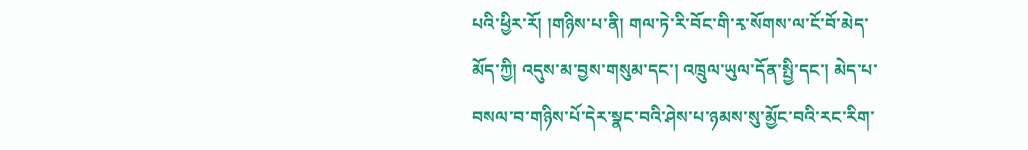པའི་ཕྱིར་རོ། །གཉིས་པ་ནི། གལ་ཏེ་རི་བོང་གི་རྭ་སོགས་ལ་ངོ་བོ་མེད་མོད་ཀྱི། འདུས་མ་བྱས་གསུམ་དང་། འཁྲུལ་ཡུལ་དོན་སྤྱི་དང་། མེད་པ་བསལ་བ་གཉིས་པོ་དེར་སྣང་བའི་ཤེས་པ་ཉམས་སུ་མྱོང་བའི་རང་རིག་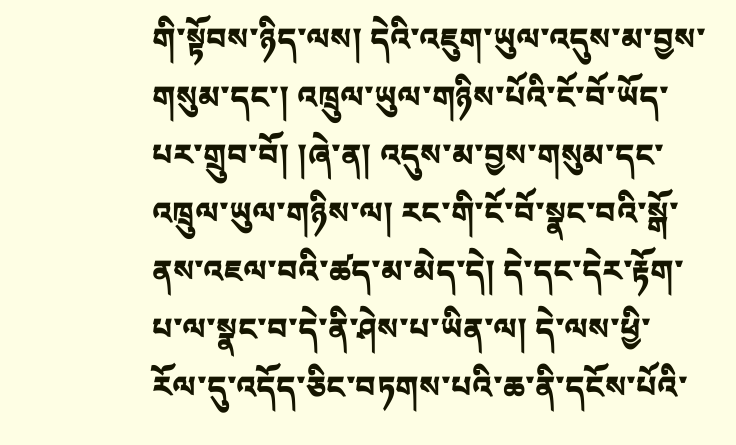གི་སྟོབས་ཉིད་ལས། དེའི་འཇུག་ཡུལ་འདུས་མ་བྱས་གསུམ་དང་། འཁྲུལ་ཡུལ་གཉིས་པོའི་ངོ་བོ་ཡོད་པར་གྲུབ་བོ། །ཞེ་ན། འདུས་མ་བྱས་གསུམ་དང་འཁྲུལ་ཡུལ་གཉིས་ལ། རང་གི་ངོ་བོ་སྣང་བའི་སྒོ་ནས་འཇལ་བའི་ཚད་མ་མེད་དེ། དེ་དང་དེར་རྟོག་པ་ལ་སྣང་བ་དེ་ནི་ཤེས་པ་ཡིན་ལ། དེ་ལས་ཕྱི་རོལ་དུ་འདོད་ཅིང་བཏགས་པའི་ཆ་ནི་དངོས་པོའི་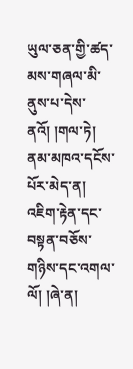ཡུལ་ཅན་གྱི་ཚད་མས་གཞལ་མི་ནུས་པ་དེས་ནའོ། །གལ་ཏེ། ནམ་མཁའ་དངོས་པོར་མེད་ན། འཇིག་རྟེན་དང་བསྟན་བཅོས་གཉིས་དང་འགལ་ལོ། །ཞེ་ན།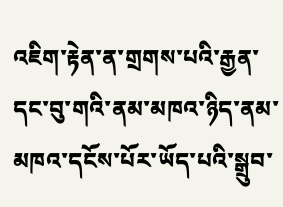འཇིག་རྟེན་ན་གྲགས་པའི་རྒྱན་དང་བུ་གའི་ནམ་མཁའ་ཉིད་ནམ་མཁའ་དངོས་པོར་ཡོད་པའི་སྒྲུབ་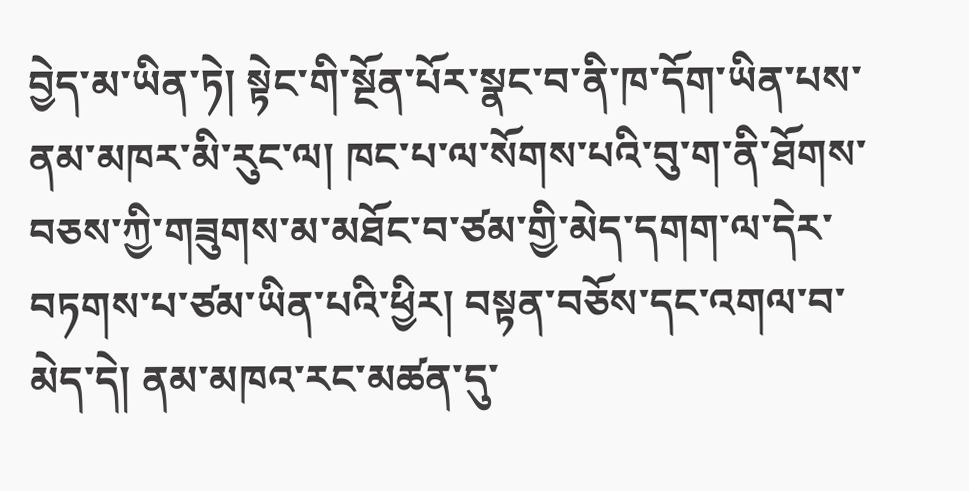བྱེད་མ་ཡིན་ཏེ། སྟེང་གི་སྔོན་པོར་སྣང་བ་ནི་ཁ་དོག་ཡིན་པས་ནམ་མཁར་མི་རུང་ལ། ཁང་པ་ལ་སོགས་པའི་བུ་ག་ནི་ཐོགས་བཅས་ཀྱི་གཟུགས་མ་མཐོང་བ་ཙམ་གྱི་མེད་དགག་ལ་དེར་བཏགས་པ་ཙམ་ཡིན་པའི་ཕྱིར། བསྟན་བཅོས་དང་འགལ་བ་མེད་དེ། ནམ་མཁའ་རང་མཚན་དུ་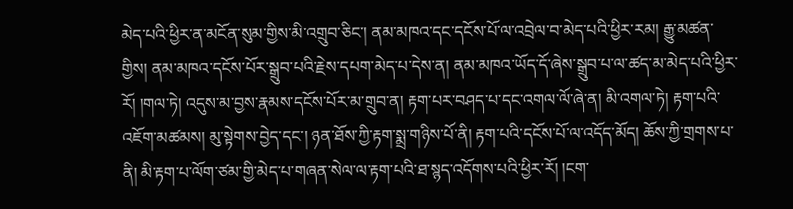མེད་པའི་ཕྱིར་ན་མངོན་སུམ་གྱིས་མི་འགྲུབ་ཅིང་། ནམ་མཁའ་དང་དངོས་པོ་ལ་འབྲེལ་བ་མེད་པའི་ཕྱིར་རམ། རྒྱུ་མཚན་གྱིས། ནམ་མཁའ་དངོས་པོར་སྒྲུབ་པའི་རྗེས་དཔག་མེད་པ་དེས་ན། ནམ་མཁའ་ཡོད་དོ་ཞེས་སྒྲུབ་པ་ལ་ཚད་མ་མེད་པའི་ཕྱིར་རོ། །གལ་ཏེ། འདུས་མ་བྱས་རྣམས་དངོས་པོར་མ་གྲུབ་ན། རྟག་པར་བཤད་པ་དང་འགལ་ལོ་ཞེ་ན། མི་འགལ་ཏེ། རྟག་པའི་འཇོག་མཚམས། མུ་སྟེགས་བྱེད་དང་། ཉན་ཐོས་ཀྱི་རྟག་སྨྲ་གཉིས་པོ་ནི། རྟག་པའི་དངོས་པོ་ལ་འདོད་མོད། ཆོས་ཀྱི་གྲགས་པ་ནི། མི་རྟག་པ་ལོག་ཙམ་གྱི་མེད་པ་གཞན་སེལ་ལ་རྟག་པའི་ཐ་སྙད་འདོགས་པའི་ཕྱིར་རོ། །ངག་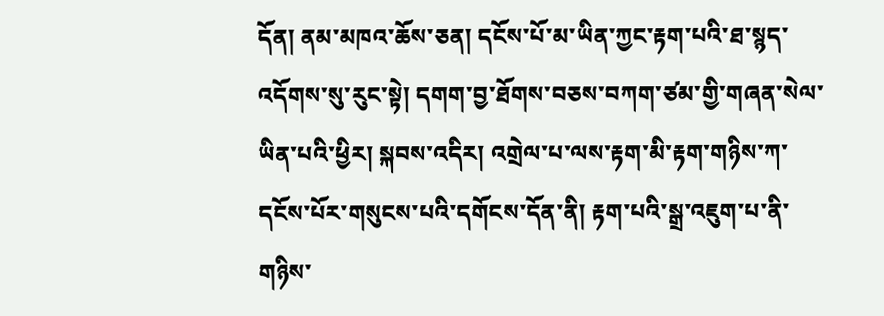དོན། ནམ་མཁའ་ཆོས་ཅན། དངོས་པོ་མ་ཡིན་ཀྱང་རྟག་པའི་ཐ་སྙད་འདོགས་སུ་རུང་སྟེ། དགག་བྱ་ཐོགས་བཅས་བཀག་ཙམ་གྱི་གཞན་སེལ་ཡིན་པའི་ཕྱིར། སྐབས་འདིར། འགྲེལ་པ་ལས་རྟག་མི་རྟག་གཉིས་ཀ་དངོས་པོར་གསུངས་པའི་དགོངས་དོན་ནི། རྟག་པའི་སྒྲ་འཇུག་པ་ནི་གཉིས་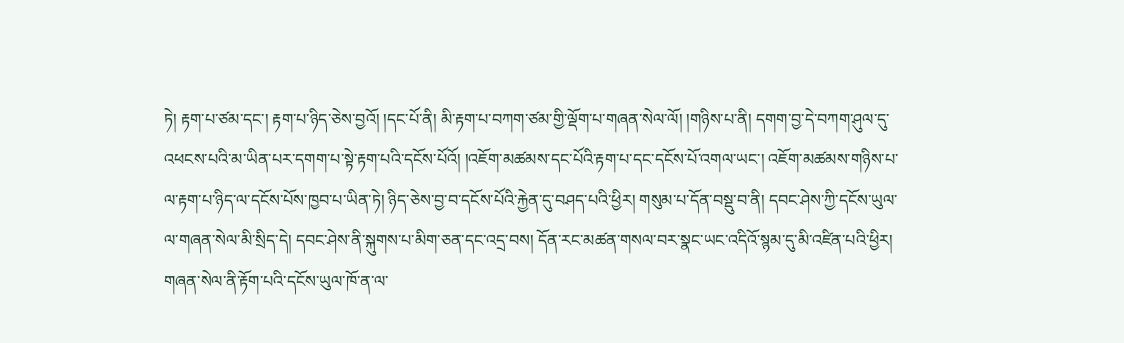ཏེ། རྟག་པ་ཙམ་དང་། རྟག་པ་ཉིད་ཅེས་བྱའོ། །དང་པོ་ནི། མི་རྟག་པ་བཀག་ཙམ་གྱི་ལྡོག་པ་གཞན་སེལ་ལོ། །གཉིས་པ་ནི། དགག་བྱ་དེ་བཀག་ཤུལ་དུ་འཕངས་པའི་མ་ཡིན་པར་དགག་པ་སྟེ་རྟག་པའི་དངོས་པོའོ། །འཇོག་མཚམས་དང་པོའི་རྟག་པ་དང་དངོས་པོ་འགལ་ཡང་། འཇོག་མཚམས་གཉིས་པ་ལ་རྟག་པ་ཉིད་ལ་དངོས་པོས་ཁྱབ་པ་ཡིན་ཏེ། ཉིད་ཅེས་བྱ་བ་དངོས་པོའི་རྐྱེན་དུ་བཤད་པའི་ཕྱིར། གསུམ་པ་དོན་བསྡུ་བ་ནི། དབང་ཤེས་ཀྱི་དངོས་ཡུལ་ལ་གཞན་སེལ་མི་སྲིད་དེ། དབང་ཤེས་ནི་སྐུགས་པ་མིག་ཅན་དང་འདྲ་བས། དོན་རང་མཚན་གསལ་བར་སྣང་ཡང་འདིའོ་སྙམ་དུ་མི་འཛིན་པའི་ཕྱིར། གཞན་སེལ་ནི་རྟོག་པའི་དངོས་ཡུལ་ཁོ་ན་ལ་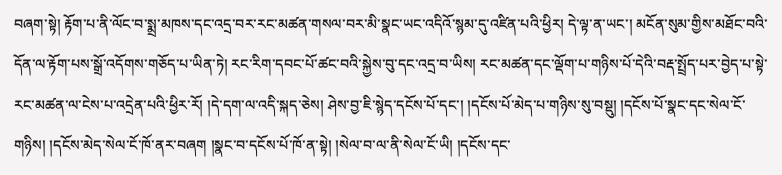བཞག་སྟེ། རྟོག་པ་ནི་ལོང་བ་སྨྲ་མཁས་དང་འདྲ་བར་རང་མཚན་གསལ་བར་མི་སྣང་ཡང་འདིའོ་སྙམ་དུ་འཛིན་པའི་ཕྱིར། དེ་ལྟ་ན་ཡང་། མངོན་སུམ་གྱིས་མཐོང་བའི་དོན་ལ་རྟོག་པས་སྒྲོ་འདོགས་གཅོད་པ་ཡིན་ཏེ། རང་རིག་དབང་པོ་ཚང་བའི་སྐྱེས་བུ་དང་འདྲ་བ་ཡིས། རང་མཚན་དང་ལྡོག་པ་གཉིས་པོ་དེའི་བརྡ་སྤྲོད་པར་བྱེད་པ་སྟེ་རང་མཚན་ལ་ངེས་པ་འདྲེན་པའི་ཕྱིར་རོ། །དེ་དག་ལ་འདི་སྐད་ཅེས། ཤེས་བྱ་ཇི་སྙེད་དངོས་པོ་དང་། །དངོས་པོ་མེད་པ་གཉིས་སུ་བསྡུ། །དངོས་པོ་སྣང་དང་སེལ་ངོ་གཉིས། །དངོས་མེད་སེལ་ངོ་ཁོ་ནར་བཞག །སྣང་བ་དངོས་པོ་ཁོ་ན་སྟེ། །སེལ་བ་ལ་ནི་སེལ་ངོ་ཡི། །དངོས་དང་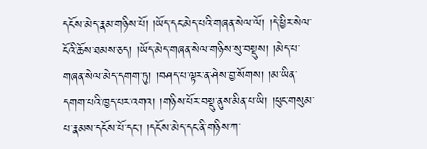དངོས་མེད་རྣམ་གཉིས་པོ། །ཡོད་དང་མེད་པའི་གཞན་སེལ་ལོ། །དེ་ཕྱིར་སེལ་ངོའི་ཆོས་ཐམས་ཅད། །ཡོད་མེད་གཞན་སེལ་གཉིས་སུ་བསྡུས། །མེད་པ་གཞན་སེལ་མེད་དགག་ཏུ། །བཤད་པ་ལྟར་ན་ཤེས་བྱ་སོགས། །མ་ཡིན་དགག་པའི་ཁྱད་པར་འགའ། །གཉིས་པོར་བསྡུ་ནུས་མིན་པ་ཡི། །ཕུང་གསུམ་པ་རྣམས་དངོས་པོ་དང་། །དངོས་མེད་དང་ནི་གཉིས་ཀ་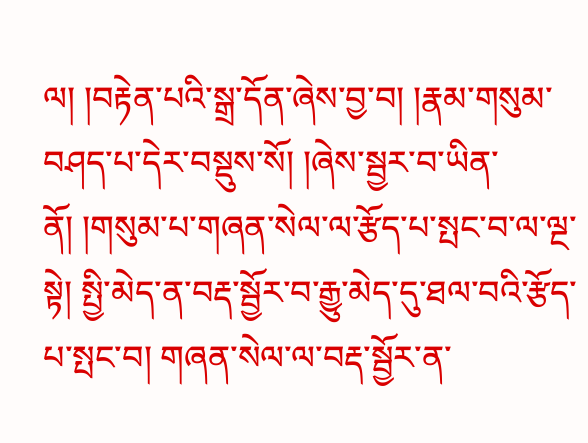ལ། །བརྟེན་པའི་སྒྲ་དོན་ཞེས་བྱ་བ། །རྣམ་གསུམ་བཤད་པ་དེར་བསྡུས་སོ། །ཞེས་སྦྱར་བ་ཡིན་ནོ། །གསུམ་པ་གཞན་སེལ་ལ་རྩོད་པ་སྤང་བ་ལ་ལྔ་སྟེ། སྤྱི་མེད་ན་བརྡ་སྦྱོར་བ་རྒྱུ་མེད་དུ་ཐལ་བའི་རྩོད་པ་སྤང་བ། གཞན་སེལ་ལ་བརྡ་སྦྱོར་ན་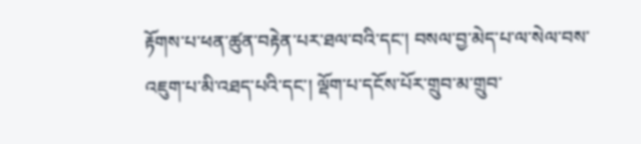རྟོགས་པ་ཕན་ཚུན་བརྟེན་པར་ཐལ་བའི་དང་། བསལ་བྱ་མེད་པ་ལ་སེལ་བས་འཇུག་པ་མི་འཐད་པའི་དང་། ལྡོག་པ་དངོས་པོར་གྲུབ་མ་གྲུབ་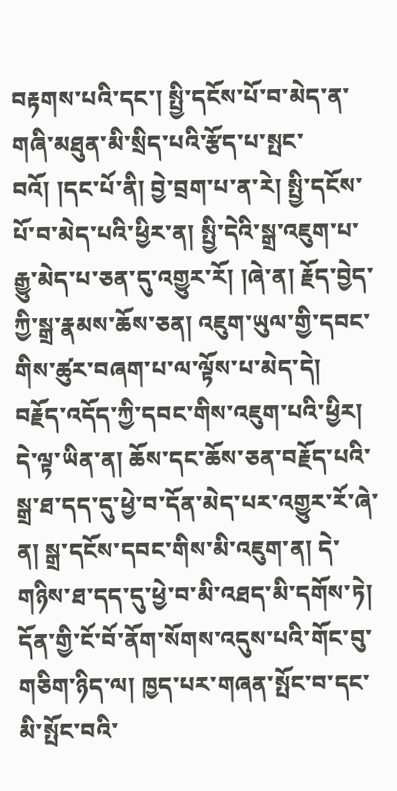བརྟགས་པའི་དང་། སྤྱི་དངོས་པོ་བ་མེད་ན་གཞི་མཐུན་མི་སྲིད་པའི་རྩོད་པ་སྤང་བའོ། །དང་པོ་ནི། བྱེ་བྲག་པ་ན་རེ། སྤྱི་དངོས་པོ་བ་མེད་པའི་ཕྱིར་ན། སྤྱི་དེའི་སྒྲ་འཇུག་པ་རྒྱུ་མེད་པ་ཅན་དུ་འགྱུར་རོ། །ཞེ་ན། རྗོད་བྱེད་ཀྱི་སྒྲ་རྣམས་ཆོས་ཅན། འཇུག་ཡུལ་གྱི་དབང་གིས་ཚུར་བཞག་པ་ལ་ལྟོས་པ་མེད་དེ། བརྗོད་འདོད་ཀྱི་དབང་གིས་འཇུག་པའི་ཕྱིར། དེ་ལྟ་ཡིན་ན། ཆོས་དང་ཆོས་ཅན་བརྗོད་པའི་སྒྲ་ཐ་དད་དུ་ཕྱེ་བ་དོན་མེད་པར་འགྱུར་རོ་ཞེ་ན། སྒྲ་དངོས་དབང་གིས་མི་འཇུག་ན། དེ་གཉིས་ཐ་དད་དུ་ཕྱེ་བ་མི་འཐད་མི་དགོས་ཏེ། དོན་གྱི་ངོ་བོ་ནོག་སོགས་འདུས་པའི་གོང་བུ་གཅིག་ཉིད་ལ། ཁྱད་པར་གཞན་སྤོང་བ་དང་མི་སྤོང་བའི་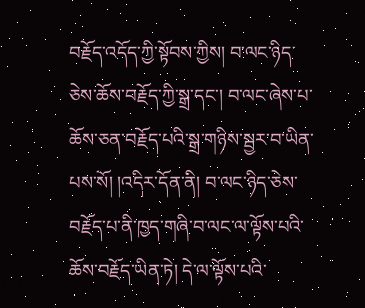བརྗོད་འདོད་ཀྱི་སྟོབས་ཀྱིས། བ་ལང་ཉིད་ཅེས་ཆོས་བརྗོད་ཀྱི་སྒྲ་དང་། བ་ལང་ཞེས་པ་ཆོས་ཅན་བརྗོད་པའི་སྒྲ་གཉིས་སྦྱར་བ་ཡིན་པས་སོ། །འདིར་དོན་ནི། བ་ལང་ཉིད་ཅེས་བརྗོད་པ་ནི་ཁྱད་གཞི་བ་ལང་ལ་ལྟོས་པའི་ཆོས་བརྗོད་ཡིན་ཏེ། དེ་ལ་ལྟོས་པའི་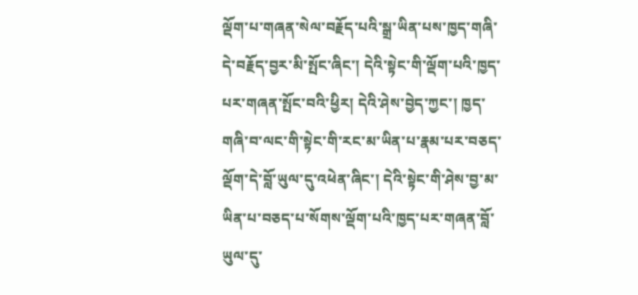ལྡོག་པ་གཞན་སེལ་བརྗོད་པའི་སྒྲ་ཡིན་པས་ཁྱད་གཞི་དེ་བརྗོད་བྱར་མི་སྤོང་ཞིང་། དེའི་སྟེང་གི་ལྡོག་པའི་ཁྱད་པར་གཞན་སྤོང་བའི་ཕྱིར། དེའི་ཤེས་བྱེད་ཀྱང་། ཁྱད་གཞི་བ་ལང་གི་སྟེང་གི་རང་མ་ཡིན་པ་རྣམ་པར་བཅད་ལྡོག་དེ་བློ་ཡུལ་དུ་འཕེན་ཞིང་། དེའི་སྟེང་གི་ཤེས་བྱ་མ་ཡིན་པ་བཅད་པ་སོགས་ལྡོག་པའི་ཁྱད་པར་གཞན་བློ་ཡུལ་དུ་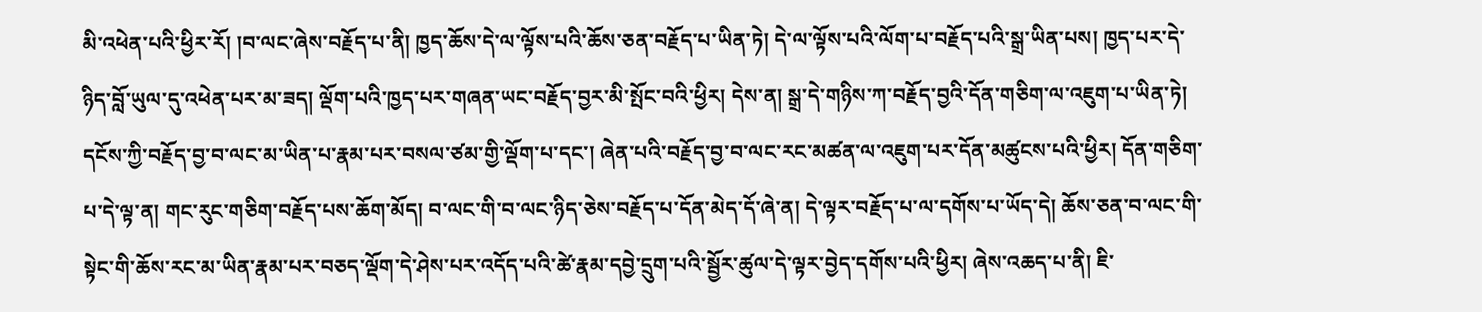མི་འཕེན་པའི་ཕྱིར་རོ། །བ་ལང་ཞེས་བརྗོད་པ་ནི། ཁྱད་ཆོས་དེ་ལ་ལྟོས་པའི་ཆོས་ཅན་བརྗོད་པ་ཡིན་ཏེ། དེ་ལ་ལྟོས་པའི་ལོག་པ་བརྗོད་པའི་སྒྲ་ཡིན་པས། ཁྱད་པར་དེ་ཉིད་བློ་ཡུལ་དུ་འཕེན་པར་མ་ཟད། ལྡོག་པའི་ཁྱད་པར་གཞན་ཡང་བརྗོད་བྱར་མི་སྤོང་བའི་ཕྱིར། དེས་ན། སྒྲ་དེ་གཉིས་ཀ་བརྗོད་བྱའི་དོན་གཅིག་ལ་འཇུག་པ་ཡིན་ཏེ། དངོས་ཀྱི་བརྗོད་བྱ་བ་ལང་མ་ཡིན་པ་རྣམ་པར་བསལ་ཙམ་གྱི་ལྡོག་པ་དང་། ཞེན་པའི་བརྗོད་བྱ་བ་ལང་རང་མཚན་ལ་འཇུག་པར་དོན་མཚུངས་པའི་ཕྱིར། དོན་གཅིག་པ་དེ་ལྟ་ན། གང་རུང་གཅིག་བརྗོད་པས་ཆོག་མོད། བ་ལང་གི་བ་ལང་ཉིད་ཅེས་བརྗོད་པ་དོན་མེད་དོ་ཞེ་ན། དེ་ལྟར་བརྗོད་པ་ལ་དགོས་པ་ཡོད་དེ། ཆོས་ཅན་བ་ལང་གི་སྟེང་གི་ཆོས་རང་མ་ཡིན་རྣམ་པར་བཅད་ལྡོག་དེ་ཤེས་པར་འདོད་པའི་ཚེ་རྣམ་དབྱེ་དྲུག་པའི་སྦྱོར་ཚུལ་དེ་ལྟར་བྱེད་དགོས་པའི་ཕྱིར། ཞེས་འཆད་པ་ནི། ཇི་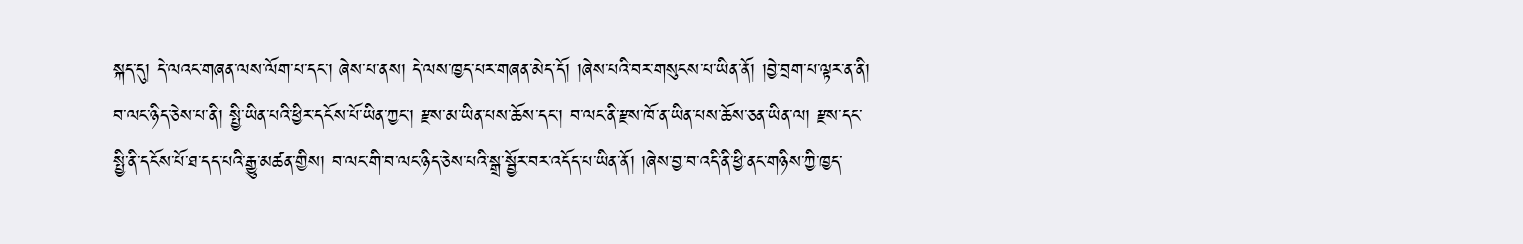སྐད་དུ། དེ་ལའང་གཞན་ལས་ལོག་པ་དང་། ཞེས་པ་ནས། དེ་ལས་ཁྱད་པར་གཞན་མེད་དོ། །ཞེས་པའི་བར་གསུངས་པ་ཡིན་ནོ། །བྱེ་བྲག་པ་ལྟར་ན་ནི། བ་ལང་ཉིད་ཅེས་པ་ནི། སྤྱི་ཡིན་པའི་ཕྱིར་དངོས་པོ་ཡིན་ཀྱང་། རྫས་མ་ཡིན་པས་ཆོས་དང་། བ་ལང་ནི་རྫས་ཁོ་ན་ཡིན་པས་ཆོས་ཅན་ཡིན་ལ། རྫས་དང་སྤྱི་ནི་དངོས་པོ་ཐ་དད་པའི་རྒྱུ་མཚན་གྱིས། བ་ལང་གི་བ་ལང་ཉིད་ཅེས་པའི་སྒྲ་སྦྱོར་བར་འདོད་པ་ཡིན་ནོ། །ཞེས་བྱ་བ་འདི་ནི་ཕྱི་ནང་གཉིས་ཀྱི་ཁྱད་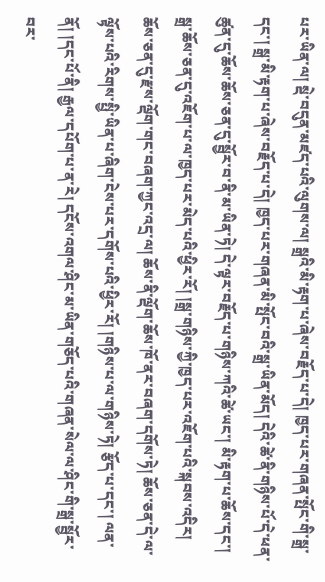པར་ཡིན་ལ། སྡེ་བདུན་མཛད་པའི་ལུགས་ལ། སྒྲའི་མི་རྟག་པ་ཞེས་བརྗོད་པ་དེ། ཁྱད་པར་གཞན་སྤོང་གི་སྒྲ་དང་། སྒྲ་མི་རྟག་པ་ཞེས་བརྗོད་པ་དེ། ཁྱད་པར་གཞན་མི་སྤོང་བའི་སྒྲ་ཡིན་མོད། དེའི་ཚེ་ནི་གཉིས་པོ་དེ་ཕན་ཚུན་དུ་ཆོས་ཆོས་ཅན་དུ་སྦྱོར་བ་ནི་མ་ཡིན་ཏེ། དེ་ལྟར་བརྗོད་པ་གཉིས་ཀའི་ཚེ་ཡང་། མི་རྟག་པ་ཆོས་དང་། སྒྲ་ཆོས་ཅན་དུ་འཇོག་པ་ལ་ཁྱད་པར་མེད་པའི་ཕྱིར་རོ། །སྒྲ་གཉིས་ཀྱི་ཁྱད་པར་འཇོག་པའི་སྐབས་འདིར། ཆོས་ཅན་དུ་རྫས་ལྡོག་གང་བཞག་ཀྱང་འདྲ་ལ། ཆོས་ནི་ལྡོག་ཆོས་ཁོ་ནར་བཞག་དགོས་ཏེ། ཆོས་ཅན་དེ་ལ་ལྟོས་པའི་རིགས་སྤྱི་ཡིན་པ་ཞིག་ངེས་པར་དགོས་པའི་ཕྱིར་རོ། །གཉིས་པ་ལ་གཉིས་ཏེ། རྩོད་པ་དང་། ལན་ནོ། །དང་པོ་ནི། རྒྱལ་དཔོག་པ་ན་རེ། དངོས་འགལ་ཤིང་མ་ཡིན་གཅོད་པའི་གཞན་སེལ་ལ་ཤིང་གི་སྒྲ་སྦྱོར་བར་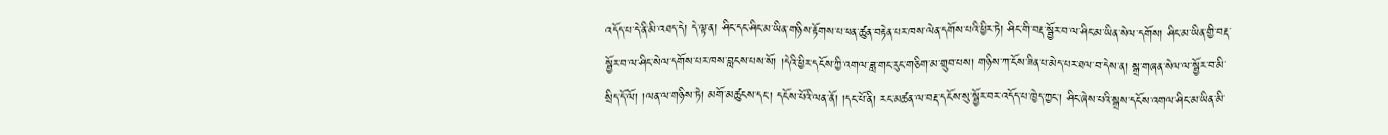འདོད་པ་དེ་ནི་མི་འཐད་དེ། དེ་ལྟ་ན། ཤིང་དང་ཤིང་མ་ཡིན་གཉིས་རྟོགས་པ་ཕན་ཚུན་བརྟེན་པར་ཁས་ལེན་དགོས་པའི་ཕྱིར་ཏེ། ཤིང་གི་བརྡ་སྦྱོར་བ་ལ་ཤིང་མ་ཡིན་སེལ་དགོས། ཤིང་མ་ཡིན་གྱི་བརྡ་སྦྱོར་བ་ལ་ཤིང་སེལ་དགོས་པར་ཁས་བླངས་པས་སོ། །དེའི་ཕྱིར་དངོས་ཀྱི་འགལ་ཟླ་གང་རུང་གཅིག་མ་གྲུབ་པས། གཉིས་ཀ་ངོས་ཟིན་པ་མེད་པར་ཐལ་བ་དེས་ན། སྒྲ་གཞན་སེལ་ལ་སྦྱོར་བ་མི་སྲིད་དོ་ལོ། །ལན་ལ་གཉིས་ཏེ། མགོ་མཚུངས་དང་། དངོས་པོའི་ལན་ནོ། །དང་པོ་ནི། རང་མཚན་ལ་བརྡ་དངོས་སུ་སྦྱོར་བར་འདོད་པ་ཁྱེད་ཀྱང་། ཤིང་ཞེས་པའི་སྒྲས་དངོས་འགལ་ཤིང་མ་ཡིན་མི་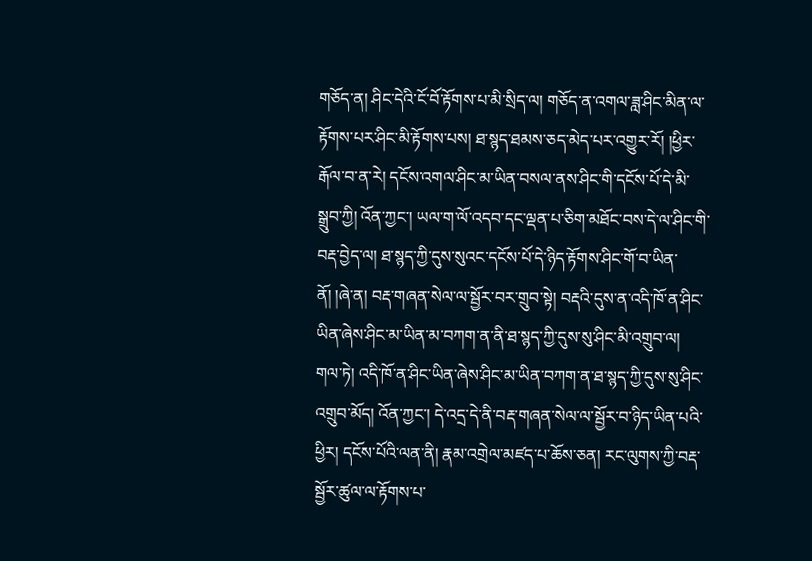གཅོད་ན། ཤིང་དེའི་ངོ་བོ་རྟོགས་པ་མི་སྲིད་ལ། གཅོད་ན་འགལ་ཟླ་ཤིང་མིན་ལ་རྟོགས་པར་ཤིང་མི་རྟོགས་པས། ཐ་སྙད་ཐམས་ཅད་མེད་པར་འགྱུར་རོ། །ཕྱིར་རྒོལ་བ་ན་རེ། དངོས་འགལ་ཤིང་མ་ཡིན་བསལ་ནས་ཤིང་གི་དངོས་པོ་དེ་མི་སྒྲུབ་ཀྱི། འོན་ཀྱང་། ཡལ་ག་ལོ་འདབ་དང་ལྡན་པ་ཅིག་མཐོང་བས་དེ་ལ་ཤིང་གི་བརྡ་བྱེད་ལ། ཐ་སྙད་ཀྱི་དུས་སུའང་དངོས་པོ་དེ་ཉིད་རྟོགས་ཤིང་གོ་བ་ཡིན་ནོ། །ཞེ་ན། བརྡ་གཞན་སེལ་ལ་སྦྱོར་བར་གྲུབ་སྟེ། བརྡའི་དུས་ན་འདི་ཁོ་ན་ཤིང་ཡིན་ཞེས་ཤིང་མ་ཡིན་མ་བཀག་ན་ནི་ཐ་སྙད་ཀྱི་དུས་སུ་ཤིང་མི་འགྲུབ་ལ། གལ་ཏེ། འདི་ཁོ་ན་ཤིང་ཡིན་ཞེས་ཤིང་མ་ཡིན་བཀག་ན་ཐ་སྙད་ཀྱི་དུས་སུ་ཤིང་འགྲུབ་མོད། འོན་ཀྱང་། དེ་འདྲ་དེ་ནི་བརྡ་གཞན་སེལ་ལ་སྦྱོར་བ་ཉིད་ཡིན་པའི་ཕྱིར། དངོས་པོའི་ལན་ནི། རྣམ་འགྲེལ་མཛད་པ་ཆོས་ཅན། རང་ལུགས་ཀྱི་བརྡ་སྦྱོར་ཚུལ་ལ་རྟོགས་པ་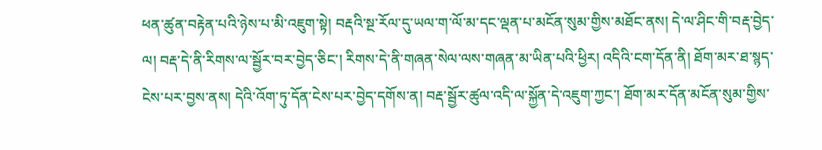ཕན་ཚུན་བརྟེན་པའི་ཉེས་པ་མི་འཇུག་སྟེ། བརྡའི་སྔ་རོལ་དུ་ཡལ་ག་ལོ་མ་དང་ལྡན་པ་མངོན་སུམ་གྱིས་མཐོང་ནས། དེ་ལ་ཤིང་གི་བརྡ་བྱེད་ལ། བརྡ་དེ་ནི་རིགས་ལ་སྦྱོར་བར་བྱེད་ཅིང་། རིགས་དེ་ནི་གཞན་སེལ་ལས་གཞན་མ་ཡིན་པའི་ཕྱིར། འདིའི་ངག་དོན་ནི། ཐོག་མར་ཐ་སྙད་ངེས་པར་བྱས་ནས། དེའི་འོག་ཏུ་དོན་ངེས་པར་བྱེད་དགོས་ན། བརྡ་སྦྱོར་ཚུལ་འདི་ལ་སྐྱོན་དེ་འཇུག་ཀྱང་། ཐོག་མར་དོན་མངོན་སུམ་གྱིས་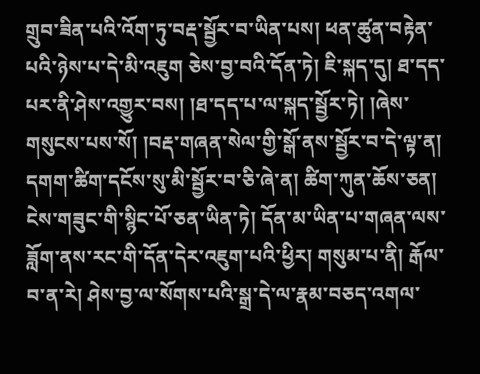གྲུབ་ཟིན་པའི་འོག་ཏུ་བརྡ་སྦྱོར་བ་ཡིན་པས། ཕན་ཚུན་བརྟེན་པའི་ཉེས་པ་དེ་མི་འཇུག ཅེས་བྱ་བའི་དོན་ཏེ། ཇི་སྐད་དུ། ཐ་དད་པར་ནི་ཤེས་འགྱུར་བས། །ཐ་དད་པ་ལ་སྐད་སྦྱོར་ཏེ། །ཞེས་གསུངས་པས་སོ། །བརྡ་གཞན་སེལ་གྱི་སྒོ་ནས་སྦྱོར་བ་དེ་ལྟ་ན། དགག་ཚིག་དངོས་སུ་མི་སྦྱོར་བ་ཅི་ཞེ་ན། ཚིག་ཀུན་ཆོས་ཅན། ངེས་གཟུང་གི་སྙིང་པོ་ཅན་ཡིན་ཏེ། དོན་མ་ཡིན་པ་གཞན་ལས་ཟློག་ནས་རང་གི་དོན་དེར་འཇུག་པའི་ཕྱིར། གསུམ་པ་ནི། རྒོལ་བ་ན་རེ། ཤེས་བྱ་ལ་སོགས་པའི་སྒྲ་དེ་ལ་རྣམ་བཅད་འགལ་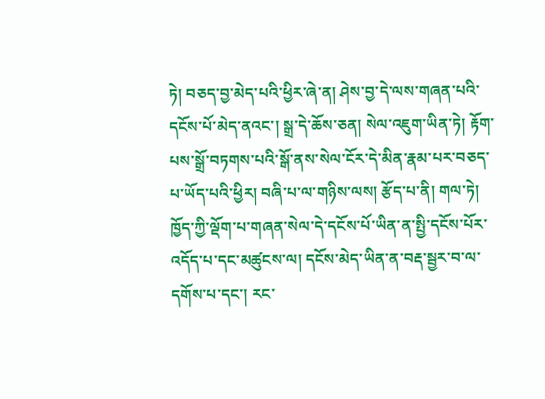ཏེ། བཅད་བྱ་མེད་པའི་ཕྱིར་ཞེ་ན། ཤེས་བྱ་དེ་ལས་གཞན་པའི་དངོས་པོ་མེད་ནའང་། སྒྲ་དེ་ཆོས་ཅན། སེལ་འཇུག་ཡིན་ཏེ། རྟོག་པས་སྒྲོ་བཏགས་པའི་སྒོ་ནས་སེལ་ངོར་དེ་མིན་རྣམ་པར་བཅད་པ་ཡོད་པའི་ཕྱིར། བཞི་པ་ལ་གཉིས་ལས། རྩོད་པ་ནི། གལ་ཏེ། ཁྱོད་ཀྱི་ལྡོག་པ་གཞན་སེལ་དེ་དངོས་པོ་ཡིན་ན་སྤྱི་དངོས་པོར་འདོད་པ་དང་མཚུངས་ལ། དངོས་མེད་ཡིན་ན་བརྡ་སྦྱར་བ་ལ་དགོས་པ་དང་། རང་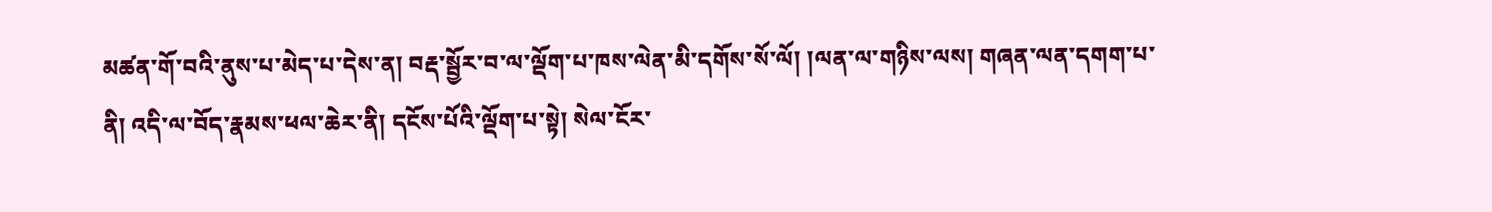མཚན་གོ་བའི་ནུས་པ་མེད་པ་དེས་ན། བརྡ་སྦྱོར་བ་ལ་ལྡོག་པ་ཁས་ལེན་མི་དགོས་སོ་ལོ། །ལན་ལ་གཉིས་ལས། གཞན་ལན་དགག་པ་ནི། འདི་ལ་བོད་རྣམས་ཕལ་ཆེར་ནི། དངོས་པོའི་ལྡོག་པ་སྟེ། སེལ་ངོར་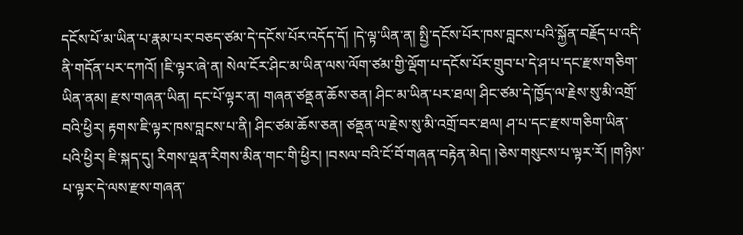དངོས་པོ་མ་ཡིན་པ་རྣམ་པར་བཅད་ཙམ་དེ་དངོས་པོར་འདོད་དོ། །དེ་ལྟ་ཡིན་ན། སྤྱི་དངོས་པོར་ཁས་བླངས་པའི་སྐྱོན་བརྗོད་པ་འདི་ནི་གདོན་པར་དཀའོ། །ཇི་ལྟར་ཞེ་ན། སེལ་ངོར་ཤིང་མ་ཡིན་ལས་ལོག་ཙམ་གྱི་ལྡོག་པ་དངོས་པོར་གྲུབ་པ་དེ་ཤ་པ་དང་རྫས་གཅིག་ཡིན་ནམ། རྫས་གཞན་ཡིན། དང་པོ་ལྟར་ན། གཞན་ཙནྡན་ཆོས་ཅན། ཤིང་མ་ཡིན་པར་ཐལ། ཤིང་ཙམ་དེ་ཁྱོད་ལ་རྗེས་སུ་མི་འགྲོ་བའི་ཕྱིར། རྟགས་ཇི་ལྟར་ཁས་བླངས་པ་ནི། ཤིང་ཙམ་ཆོས་ཅན། ཙནྡན་ལ་རྗེས་སུ་མི་འགྲོ་བར་ཐལ། ཤ་པ་དང་རྫས་གཅིག་ཡིན་པའི་ཕྱིར། ཇི་སྐད་དུ། རིགས་ལྡན་རིགས་མིན་གང་གི་ཕྱིར། །བསལ་བའི་ངོ་བོ་གཞན་བརྟེན་མེད། །ཅེས་གསུངས་པ་ལྟར་རོ། །གཉིས་པ་ལྟར་དེ་ལས་རྫས་གཞན་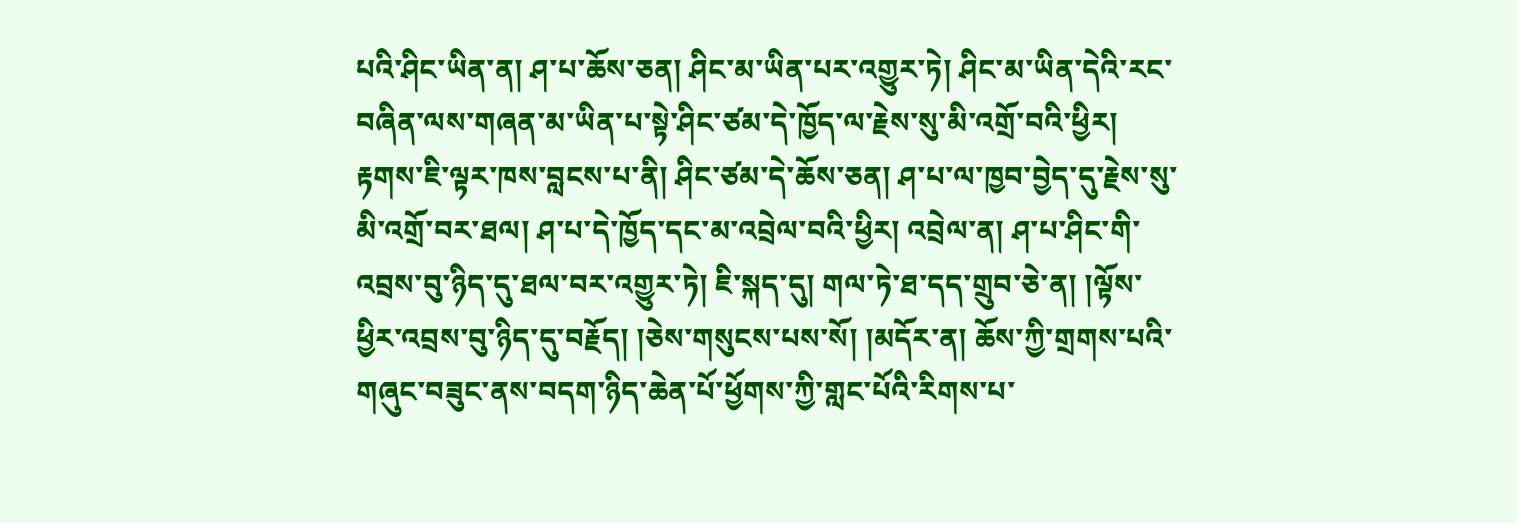པའི་ཤིང་ཡིན་ན། ཤ་པ་ཆོས་ཅན། ཤིང་མ་ཡིན་པར་འགྱུར་ཏེ། ཤིང་མ་ཡིན་དེའི་རང་བཞིན་ལས་གཞན་མ་ཡིན་པ་སྟེ་ཤིང་ཙམ་དེ་ཁྱོད་ལ་རྗེས་སུ་མི་འགྲོ་བའི་ཕྱིར། རྟགས་ཇི་ལྟར་ཁས་བླངས་པ་ནི། ཤིང་ཙམ་དེ་ཆོས་ཅན། ཤ་པ་ལ་ཁྱབ་བྱེད་དུ་རྗེས་སུ་མི་འགྲོ་བར་ཐལ། ཤ་པ་དེ་ཁྱོད་དང་མ་འབྲེལ་བའི་ཕྱིར། འབྲེལ་ན། ཤ་པ་ཤིང་གི་འབྲས་བུ་ཉིད་དུ་ཐལ་བར་འགྱུར་ཏེ། ཇི་སྐད་དུ། གལ་ཏེ་ཐ་དད་གྲུབ་ཅེ་ན། །ལྟོས་ཕྱིར་འབྲས་བུ་ཉིད་དུ་བརྗོད། །ཅེས་གསུངས་པས་སོ། །མདོར་ན། ཆོས་ཀྱི་གྲགས་པའི་གཞུང་བཟུང་ནས་བདག་ཉིད་ཆེན་པོ་ཕྱོགས་ཀྱི་གླང་པོའི་རིགས་པ་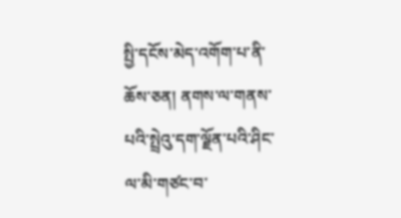སྤྱི་དངོས་མེད་འགོག་པ་ནི་ཆོས་ཅན། ནགས་ལ་གནས་པའི་སྤྲེའུ་དག་ལྗོན་པའི་ཤིང་ལ་མི་གཙང་བ་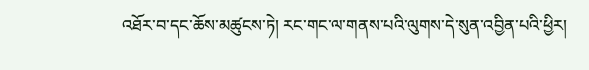འཐོར་བ་དང་ཆོས་མཚུངས་ཏེ། རང་གང་ལ་གནས་པའི་ལུགས་དེ་སུན་འབྱིན་པའི་ཕྱིར།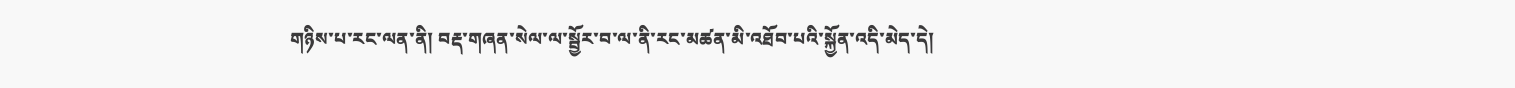གཉིས་པ་རང་ལན་ནི། བརྡ་གཞན་སེལ་ལ་སྦྱོར་བ་ལ་ནི་རང་མཚན་མི་འཐོབ་པའི་སྐྱོན་འདི་མེད་དེ།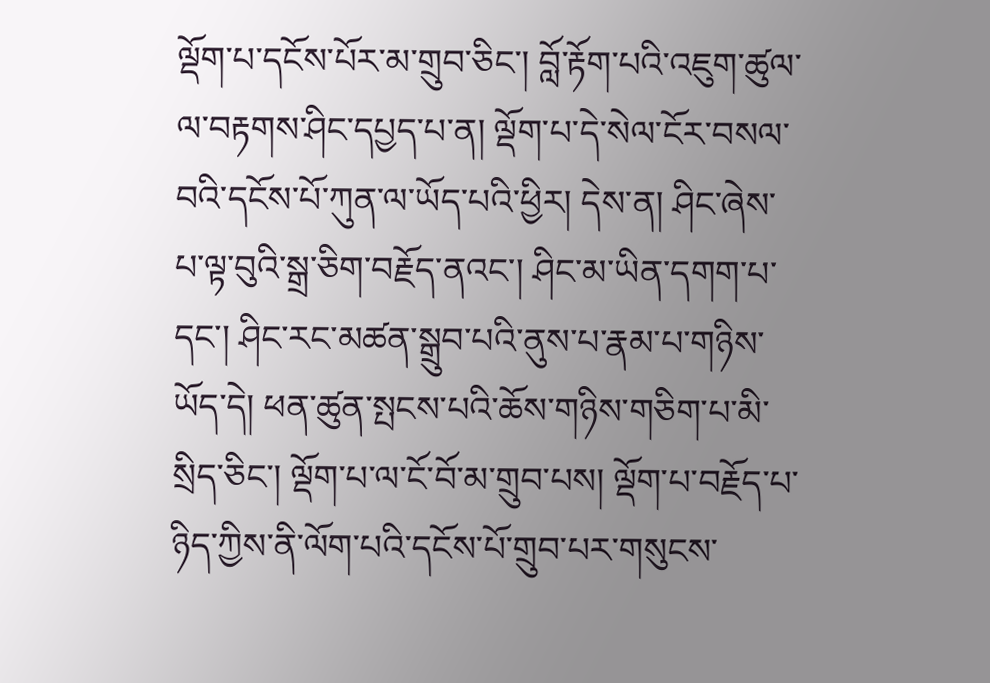ལྡོག་པ་དངོས་པོར་མ་གྲུབ་ཅིང་། བློ་རྟོག་པའི་འཇུག་ཚུལ་ལ་བརྟགས་ཤིང་དཔྱད་པ་ན། ལྡོག་པ་དེ་སེལ་ངོར་བསལ་བའི་དངོས་པོ་ཀུན་ལ་ཡོད་པའི་ཕྱིར། དེས་ན། ཤིང་ཞེས་པ་ལྟ་བུའི་སྒྲ་ཅིག་བརྗོད་ནའང་། ཤིང་མ་ཡིན་དགག་པ་དང་། ཤིང་རང་མཚན་སྒྲུབ་པའི་ནུས་པ་རྣམ་པ་གཉིས་ཡོད་དེ། ཕན་ཚུན་སྤངས་པའི་ཆོས་གཉིས་གཅིག་པ་མི་སྲིད་ཅིང་། ལྡོག་པ་ལ་ངོ་བོ་མ་གྲུབ་པས། ལྡོག་པ་བརྗོད་པ་ཉིད་ཀྱིས་ནི་ལོག་པའི་དངོས་པོ་གྲུབ་པར་གསུངས་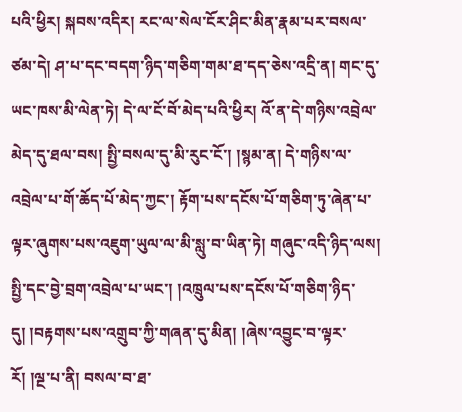པའི་ཕྱིར། སྐབས་འདིར། རང་ལ་སེལ་ངོར་ཤིང་མིན་རྣམ་པར་བསལ་ཙམ་དེ། ཤ་པ་དང་བདག་ཉིད་གཅིག་གམ་ཐ་དད་ཅེས་འདྲི་ན། གང་དུ་ཡང་ཁས་མི་ལེན་ཏེ། དེ་ལ་ངོ་བོ་མེད་པའི་ཕྱིར། འོ་ན་དེ་གཉིས་འབྲེལ་མེད་དུ་ཐལ་བས། སྤྱི་བསལ་དུ་མི་རུང་ངོ་། །སྙམ་ན། དེ་གཉིས་ལ་འབྲེལ་པ་གོ་ཆོད་པོ་མེད་ཀྱང་། རྟོག་པས་དངོས་པོ་གཅིག་ཏུ་ཞེན་པ་ལྟར་ཞུགས་པས་འཇུག་ཡུལ་ལ་མི་སླུ་བ་ཡིན་ཏེ། གཞུང་འདི་ཉིད་ལས། སྤྱི་དང་བྱེ་བྲག་འབྲེལ་པ་ཡང་། །འཁྲུལ་པས་དངོས་པོ་གཅིག་ཉིད་དུ། །བརྟགས་པས་འགྲུབ་ཀྱི་གཞན་དུ་མིན། །ཞེས་འབྱུང་བ་ལྟར་རོ། །ལྔ་པ་ནི། བསལ་བ་ཐ་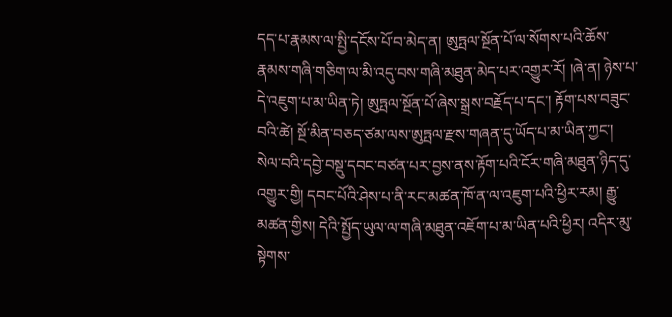དད་པ་རྣམས་ལ་སྤྱི་དངོས་པོ་བ་མེད་ན། ཨུཏྤལ་སྔོན་པོ་ལ་སོགས་པའི་ཆོས་རྣམས་གཞི་གཅིག་ལ་མི་འདུ་བས་གཞི་མཐུན་མེད་པར་འགྱུར་རོ། །ཞེ་ན། ཉེས་པ་དེ་འཇུག་པ་མ་ཡིན་ཏེ། ཨུཏྤལ་སྔོན་པོ་ཞེས་སྒྲས་བརྗོད་པ་དང་། རྟོག་པས་བཟུང་བའི་ཚེ། སྔོ་མིན་བཅད་ཙམ་ལས་ཨུཏྤལ་རྫས་གཞན་དུ་ཡོད་པ་མ་ཡིན་ཀྱང་། སེལ་བའི་དབྱེ་བསྡུ་དབང་བཙན་པར་བྱས་ནས་རྟོག་པའི་ངོར་གཞི་མཐུན་ཉིད་དུ་འགྱུར་གྱི། དབང་པོའི་ཤེས་པ་ནི་རང་མཚན་ཁོ་ན་ལ་འཇུག་པའི་ཕྱིར་རམ། རྒྱུ་མཚན་གྱིས། དེའི་སྤྱོད་ཡུལ་ལ་གཞི་མཐུན་འཇོག་པ་མ་ཡིན་པའི་ཕྱིར། འདིར་མུ་སྟེགས་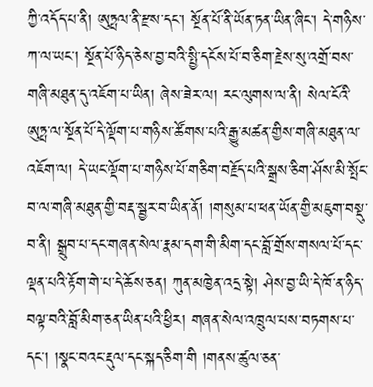ཀྱི་འདོད་པ་ནི། ཨུཏྤལ་ནི་རྫས་དང་། སྔོན་པོ་ནི་ཡོན་ཏན་ཡིན་ཞིང་། དེ་གཉིས་ཀ་ལ་ཡང་། སྔོན་པོ་ཉིད་ཅེས་བྱ་བའི་སྤྱི་དངོས་པོ་བ་ཅིག་རྗེས་སུ་འགྲོ་བས་གཞི་མཐུན་དུ་འཇོག་པ་ཡིན། ཞེས་ཟེར་ལ། རང་ལུགས་ལ་ནི། སེལ་ངོའི་ཨུཏྤ་ལ་སྔོན་པོ་དེ་ལྡོག་པ་གཉིས་ཚོགས་པའི་རྒྱུ་མཚན་གྱིས་གཞི་མཐུན་ལ་འཇོག་ལ། དེ་ཡང་ལྡོག་པ་གཉིས་པོ་གཅིག་བརྗོད་པའི་སྒྲས་ཅིག་ཤོས་མི་སྤོང་བ་ལ་གཞི་མཐུན་གྱི་བརྡ་སྦྱར་བ་ཡིན་ནོ། །གསུམ་པ་ཕན་ཡོན་གྱི་མཇུག་བསྡུ་བ་ནི། སྒྲུབ་པ་དང་གཞན་སེལ་རྣམ་དག་གི་མིག་དང་བློ་གྲོས་གསལ་པོ་དང་ལྡན་པའི་རྟོག་གེ་པ་དེ་ཆོས་ཅན། ཀུན་མཁྱེན་འདྲ་སྟེ། ཤེས་བྱ་ཡི་དེ་ཁོ་ན་ཉིད་བལྟ་བའི་བློ་མིག་ཅན་ཡིན་པའི་ཕྱིར། གཞན་སེལ་འཁྲུལ་པས་བཏགས་པ་དང་། །སྣང་བའང་རྡུལ་དང་སྐད་ཅིག་གི །གནས་ཚུལ་ཅན་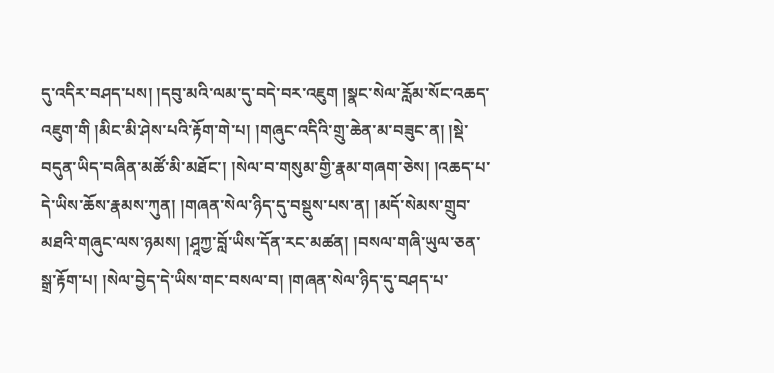དུ་འདིར་བཤད་པས། །དབུ་མའི་ལམ་དུ་བདེ་བར་འཇུག །སྣང་སེལ་རློམ་སོང་འཆད་འཇུག་གི །མིང་མི་ཤེས་པའི་རྟོག་གེ་པ། །གཞུང་འདིའི་གྲུ་ཆེན་མ་བཟུང་ན། །སྡེ་བདུན་ཡིད་བཞིན་མཚོ་མི་མཐོང་། །སེལ་བ་གསུམ་གྱི་རྣམ་གཞག་ཅེས། །འཆད་པ་དེ་ཡིས་ཆོས་རྣམས་ཀུན། །གཞན་སེལ་ཉིད་དུ་བསྡུས་པས་ན། །མདོ་སེམས་གྲུབ་མཐའི་གཞུང་ལས་ཉམས། །ཤཱཀྱ་བློ་ཡིས་དོན་རང་མཚན། །བསལ་གཞི་ཡུལ་ཅན་སྒྲ་རྟོག་པ། །སེལ་བྱེད་དེ་ཡིས་གང་བསལ་བ། །གཞན་སེལ་ཉིད་དུ་བཤད་པ་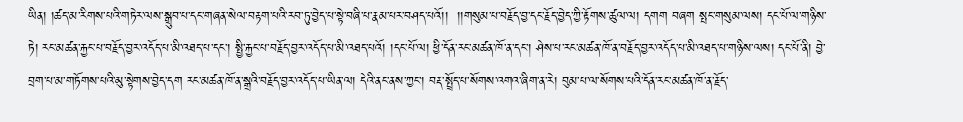ཡིན། །ཚད་མ་རིགས་པའི་གཏེར་ལས་སྒྲུབ་པ་དང་གཞན་སེལ་བརྟག་པའི་རབ་ཏུ་བྱེད་པ་སྟེ་བཞི་པ་རྣམ་པར་བཤད་པའོ།།  །།གསུམ་པ་བརྗོད་བྱ་དང་རྗོད་བྱེད་ཀྱི་རྟོགས་ཚུལ་ལ། དགག བཞག སྤང་གསུམ་ལས། དང་པོ་ལ་གཉིས་ཏེ། རང་མཚན་རྐྱང་པ་བརྗོད་བྱར་འདོད་པ་མི་འཐད་པ་དང་། སྤྱི་རྐྱང་པ་བརྗོད་བྱར་འདོད་པ་མི་འཐད་པའོ། །དང་པོ་ལ། ཕྱི་དོན་རང་མཚན་ཁོ་ན་དང་། ཤེས་པ་རང་མཚན་ཁོ་ན་བརྗོད་བྱར་འདོད་པ་མི་འཐད་པ་གཉིས་ལས། དང་པོ་ནི། བྱེ་བྲག་པ་མ་གཏོགས་པའི་མུ་སྟེགས་བྱེད་དག རང་མཚན་ཁོ་ན་སྒྲའི་བརྗོད་བྱར་འདོད་པ་ཡིན་ལ། དེའི་ནང་ནས་ཀྱང་། བརྡ་སྤྲོད་པ་སོགས་འགའ་ཞིག་ན་རེ། བུམ་པ་ལ་སོགས་པའི་དོན་རང་མཚན་ཁོ་ན་རྗོད་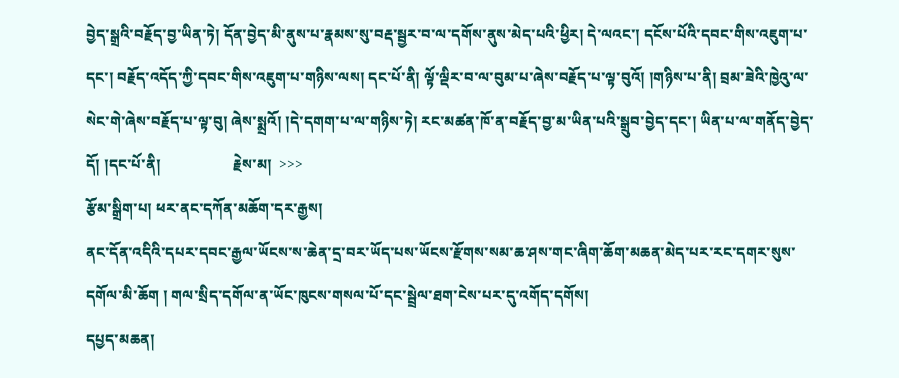བྱེད་སྒྲའི་བརྗོད་བྱ་ཡིན་ཏེ། དོན་བྱེད་མི་ནུས་པ་རྣམས་སུ་བརྡ་སྦྱར་བ་ལ་དགོས་ནུས་མེད་པའི་ཕྱིར། དེ་ལའང་། དངོས་པོའི་དབང་གིས་འཇུག་པ་དང་། བརྗོད་འདོད་ཀྱི་དབང་གིས་འཇུག་པ་གཉིས་ལས། དང་པོ་ནི། ལྟོ་ལྡིར་བ་ལ་བུམ་པ་ཞེས་བརྗོད་པ་ལྟ་བུའོ། །གཉིས་པ་ནི། བྲམ་ཟེའི་ཁྱེའུ་ལ་སེང་གེ་ཞེས་བརྗོད་པ་ལྟ་བུ། ཞེས་སྨྲའོ། །དེ་དགག་པ་ལ་གཉིས་ཏེ། རང་མཚན་ཁོ་ན་བརྗོད་བྱ་མ་ཡིན་པའི་སྒྲུབ་བྱེད་དང་། ཡིན་པ་ལ་གནོད་བྱེད་དོ། །དང་པོ་ནི།                    རྗེས་མ།  >>>
རྩོམ་སྒྲིག་པ། ཕར་ནང་དཀོན་མཆོག་དར་རྒྱས།
ནང་དོན་འདིའི་དཔར་དབང་རྒྱལ་ཡོངས་ས་ཆེན་དྲ་བར་ཡོད་པས་ཡོངས་རྫོགས་སམ་ཆ་ཤས་གང་ཞིག་ཆོག་མཆན་མེད་པར་རང་དགར་སུས་དགོལ་མི་ཆོག ། གལ་སྲིད་དགོལ་ན་ཡོང་ཁུངས་གསལ་པོ་དང་སྦྲེལ་ཐག་ངེས་པར་དུ་འགོད་དགོས།
དཔྱད་མཆན།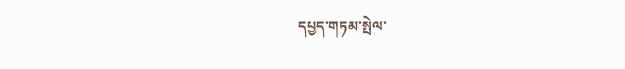དཔྱད་གཏམ་སྤེལ་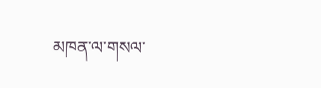མཁན་ལ་གསལ་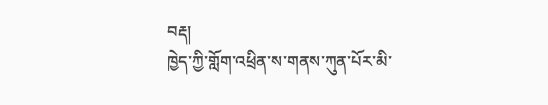བརྡ།
ཁྱེད་ཀྱི་གློག་འཕྲིན་ས་གནས་ཀུན་པོར་མི་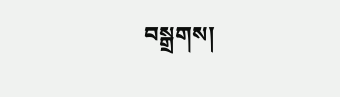བསྒྲགས།